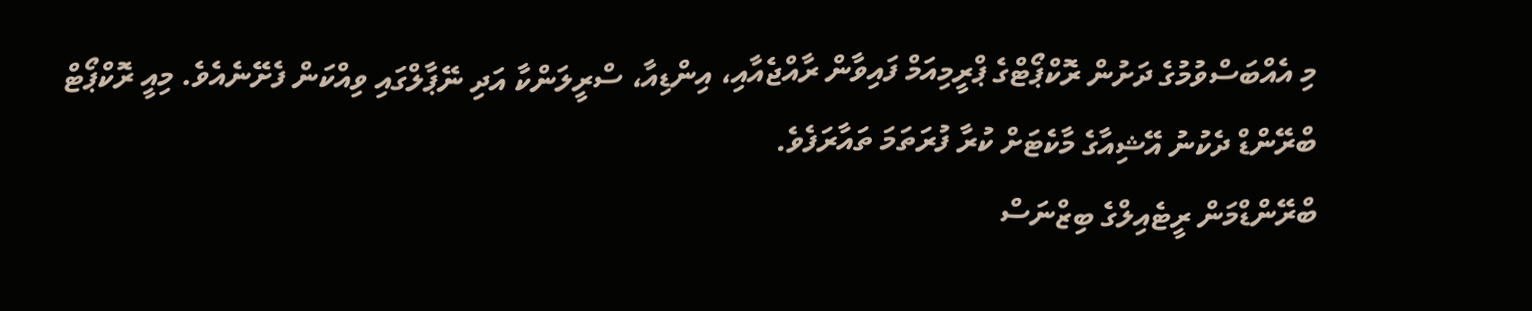މި އެއްބަސްވުމުގެ ދަށުން ރޮކްޕޯޓްގެ ޕްރީމިއަމް ފައިވާން ރާއްޖެއާއި، އިންޑިއާ، ސްރީލަންކާ އަދި ނޭޕާލްގައި ވިއްކަން ފެށޭނެއެވެ. މިއީ ރޮކްޕޯޓް ބްރޭންޑް ދެކުނު އޭޝިއާގެ މާކެޓަށް ކުރާ ފުރަތަމަ ތައާރަފެވެ.
ބްރޭންޑްމަން ރީޓެއިލްގެ ބިޒްނަސް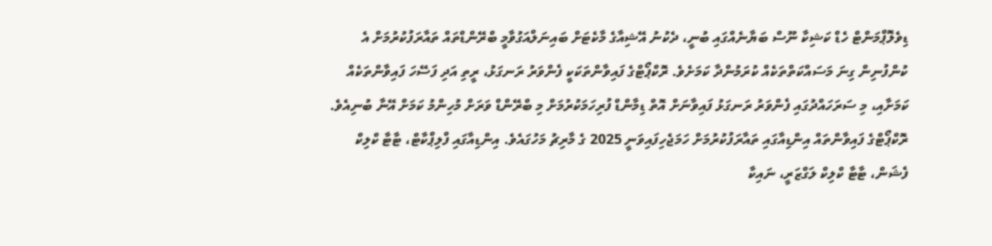ޑިވެލޮޕްމަންޓް ހެޑް ކަޝިކާ ނޫސް ބަޔާނެއްގައި ބުނީ، ދެކުނު އޭޝިއާގެ މާކެޓަށް ބައިނަލްއަގުވާމީ ބްރޭންޑްތައް ތައާރަފުކުރުމަށް އެ ކުންފުނިން ގިނަ މަސައްކަތްތަކެއް ކުރަމުންދާ ކަމަށެވެ. ރޮކްޕޯޓްގެ ފައިވާންތަކަކީ ފެންވަރު ރަނގަޅު، ރީތި އަދި ފަސޭހަ ފައިވާންތަކެއް ކަމަށާއި، މި ސަރަހައްދުގައި ފެންވަރު ރަނގަޅު ފައިވާނަށް އޮތް ޑިމާންޑް ފުރިހަމަކުރުމަށް މި ބްރޭންޑް ވަރަށް މުހިންމު ކަމަށް އޭނާ ބުނިއެވެ.
ރޮކްޕޯޓްގެ ފައިވާންތައް އިންޑިއާގައި ތައާރަފުކުރުމަށް ހަމަޖެހިފައިވަނީ 2025 ގެ މާރިޗު މަހުގައެވެ. އިންޑިއާގައި ފްލިޕްކާޓް، ޓާޓާ ކްލިކް ފެޝަން، ޓާޓާ ކްލިކް ލަގްޒަރީ، ނައިކާ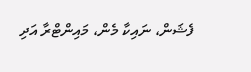ފެޝަން، ނައިކާ މެން، މައިންޓްރާ އަދި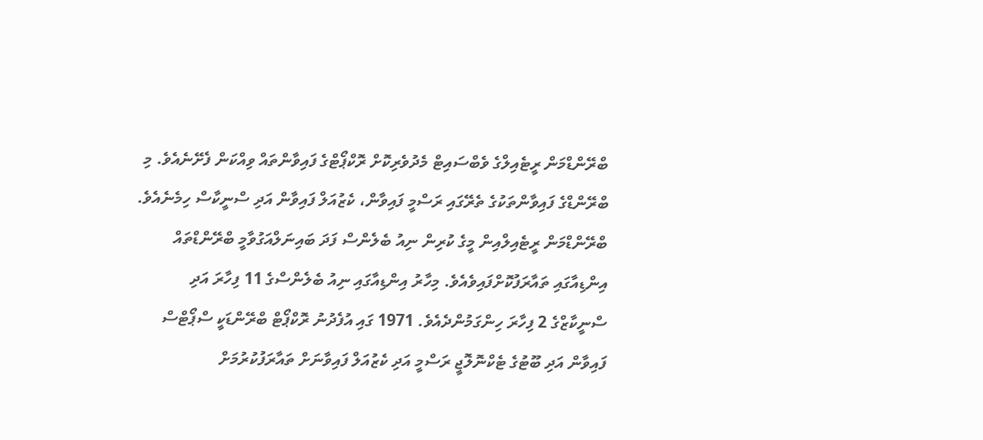ބްރޭންޑްމަން ރީޓެއިލްގެ ވެބްސައިޓް މެދުވެރިކޮށް ރޮކްޕޯޓްގެ ފައިވާންތައް ވިއްކަން ފެށޭނެއެވެ. މި ބްރޭންޑްގެ ފައިވާންތަކުގެ ތެރޭގައި ރަސްމީ ފައިވާން، ކެޒުއަލް ފައިވާން އަދި ސްނީކާސް ހިމެނެއެވެ.
ބްރޭންޑްމަން ރީޓެއިލްއިން މީގެ ކުރިން ނިއު ބެލެންސް ފަދަ ބައިނަލްއަގުވާމީ ބްރޭންޑްތައް އިންޑިއާގައި ތައާރަފުކޮށްފައިވެއެވެ. މިހާރު އިންޑިއާގައި ނިއު ބެލެންސްގެ 11 ފިހާރަ އަދި ސްނީކާޒްގެ 2 ފިހާރަ ހިންގަމުންދެއެވެ. 1971 ގައި އުފެދުނު ރޮކްޕޯޓް ބްރޭންޑަކީ ސްޕޯޓްސް ފައިވާން އަދި ބޫޓުގެ ޓެކްނޮލޮޖީ ރަސްމީ އަދި ކެޒުއަލް ފައިވާނަށް ތައާރަފުކުރުމަށް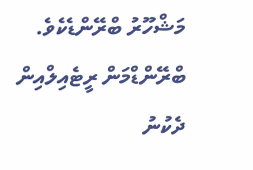މަޝްހޫރު ބްރޭންޑެކެވެ. ބްރޭންޑްމަން ރީޓެއިލްއިން ދެކުނު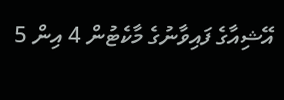އޭޝިއާގެ ފައިވާނުގެ މާކެޓުން 4 އިން 5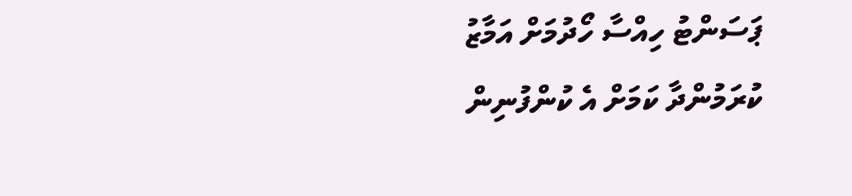ޕަސަންޓު ހިއްސާ ހޯދުމަށް އަމާޒު ކުރަމުންދާ ކަމަށް އެ ކުންފުނިން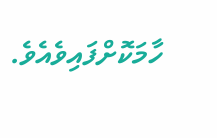ހާމަކޮށްފައިވެއެވެ.